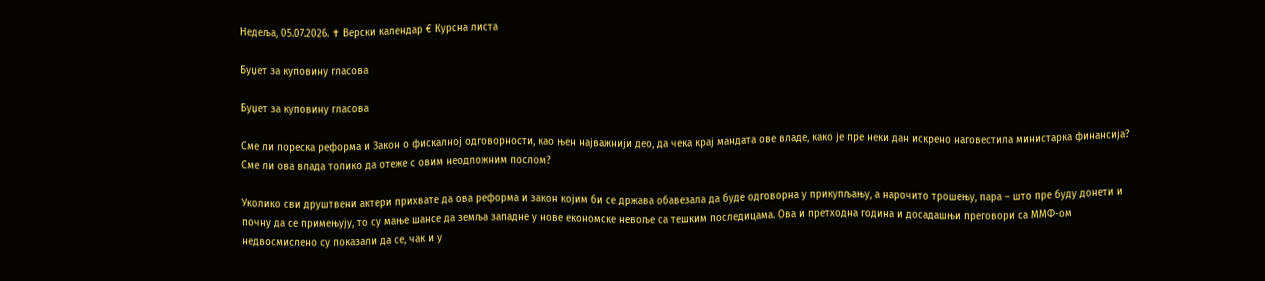Недеља, 05.07.2026. ✝ Верски календар € Курсна листа

Буџет за куповину гласова

Буџет за куповину гласова

Сме ли пореска реформа и Закон о фискалној одговорности, као њен најважнији део, да чека крај мандата ове владе, како је пре неки дан искрено наговестила министарка финансија? Сме ли ова влада толико да отеже с овим неодложним послом?

Уколико сви друштвени актери прихвате да ова реформа и закон којим би се држава обавезала да буде одговорна у прикупљању, а нарочито трошењу, пара – што пре буду донети и почну да се примењују, то су мање шансе да земља западне у нове економске невоље са тешким последицама. Ова и претходна година и досадашњи преговори са ММФ-ом недвосмислено су показали да се, чак и у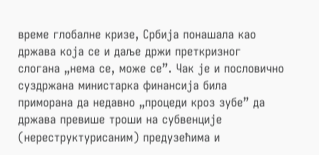време глобалне кризе, Србија понашала као држава која се и даље држи преткризног слогана „нема се, може се”. Чак је и пословично суздржана министарка финансија била приморана да недавно „процеди кроз зубе” да држава превише троши на субвенције (нереструктурисаним) предузећима и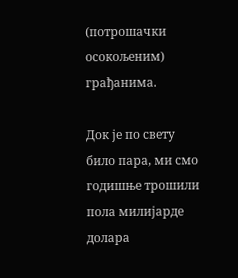(потрошачки осокољеним) грађанима.

Док је по свету било пара, ми смо годишње трошили пола милијарде долара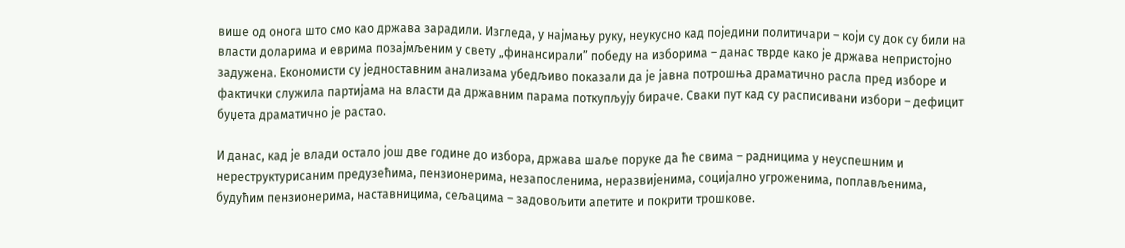више од онога што смо као држава зарадили. Изгледа, у најмању руку, неукусно кад поједини политичари – који су док су били на власти доларима и еврима позајмљеним у свету „финансирали” победу на изборима – данас тврде како је држава непристојно задужена. Економисти су једноставним анализама убедљиво показали да је јавна потрошња драматично расла пред изборе и фактички служила партијама на власти да државним парама поткупљују бираче. Сваки пут кад су расписивани избори – дефицит буџета драматично је растао.

И данас, кад је влади остало још две године до избора, држава шаље поруке да ће свима – радницима у неуспешним и нереструктурисаним предузећима, пензионерима, незапосленима, неразвијенима, социјално угроженима, поплављенима, будућим пензионерима, наставницима, сељацима – задовољити апетите и покрити трошкове.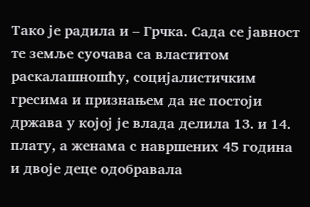Тако је радила и – Грчка. Сада се јавност те земље суочава са властитом раскалашношћу, социјалистичким гресима и признањем да не постоји држава у којој је влада делила 13. и 14. плату, а женама с навршених 45 година и двоје деце одобравала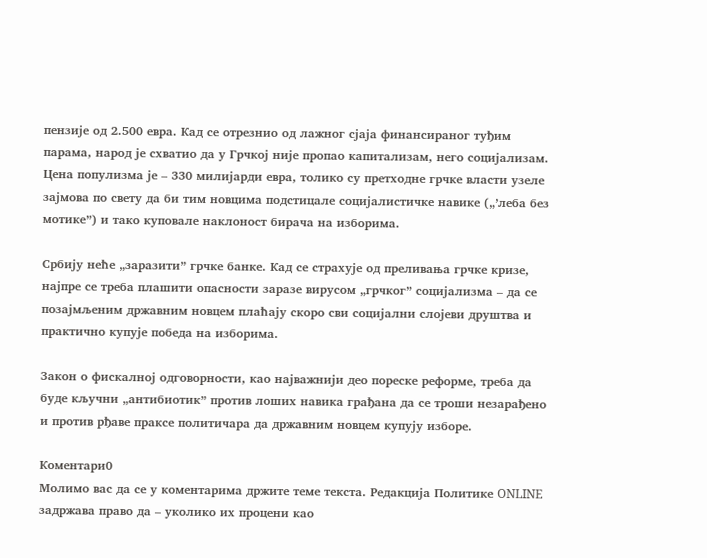пензије од 2.500 евра. Кад се отрезнио од лажног сјаја финансираног туђим парама, народ је схватио да у Грчкој није пропао капитализам, него социјализам. Цена популизма је – 330 милијарди евра, толико су претходне грчке власти узеле зајмова по свету да би тим новцима подстицале социјалистичке навике („’леба без мотике”) и тако куповале наклоност бирача на изборима.

Србију неће „заразити” грчке банке. Кад се страхује од преливања грчке кризе, најпре се треба плашити опасности заразе вирусом „грчког” социјализма – да се позајмљеним државним новцем плаћају скоро сви социјални слојеви друштва и практично купује победа на изборима.

Закон о фискалној одговорности, као најважнији део пореске реформе, треба да буде кључни „антибиотик” против лоших навика грађана да се троши незарађено и против рђаве праксе политичара да државним новцем купују изборе.

Коментари0
Молимо вас да се у коментарима држите теме текста. Редакција Политике ONLINE задржава право да – уколико их процени као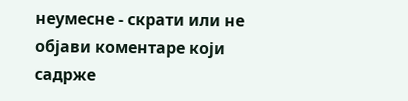неумесне - скрати или не објави коментаре који садрже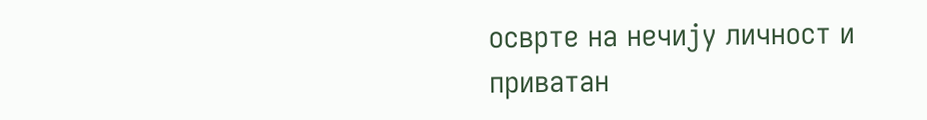осврте на нечију личност и приватан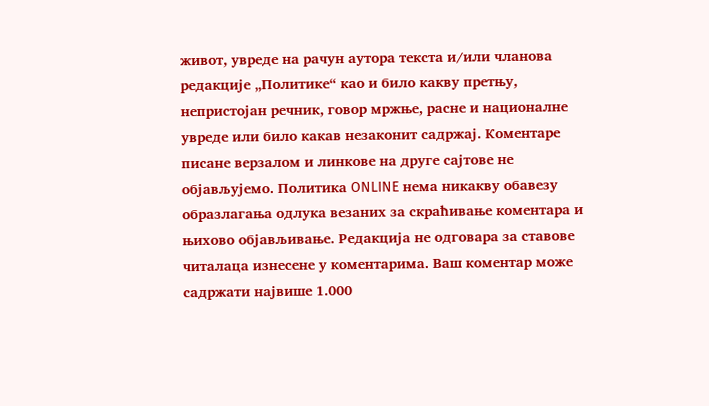живот, увреде на рачун аутора текста и/или чланова редакције „Политике“ као и било какву претњу, непристојан речник, говор мржње, расне и националне увреде или било какав незаконит садржај. Коментаре писане верзалом и линкове на друге сајтове не објављујемо. Политика ONLINE нема никакву обавезу образлагања одлука везаних за скраћивање коментара и њихово објављивање. Редакција не одговара за ставове читалаца изнесене у коментарима. Ваш коментар може садржати највише 1.000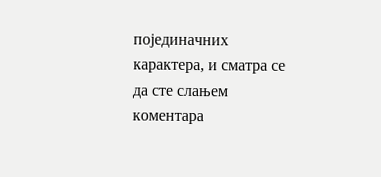појединачних карактера, и сматра се да сте слањем коментара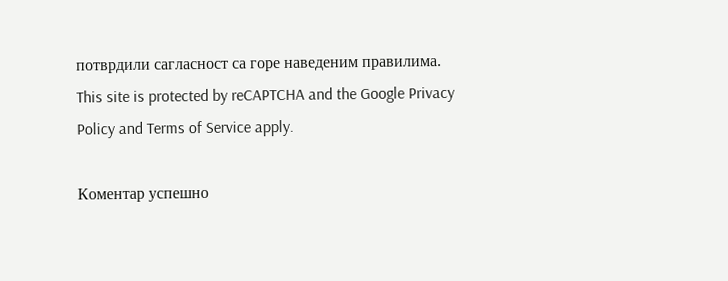потврдили сагласност са горе наведеним правилима.
This site is protected by reCAPTCHA and the Google Privacy Policy and Terms of Service apply.

Комeнтар успeшно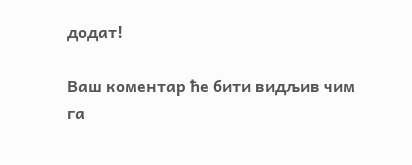додат!

Ваш комeнтар ћe бити видљив чим га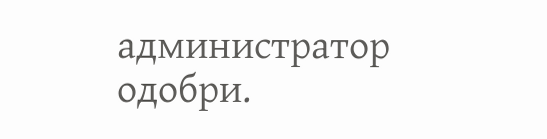администратор одобри.